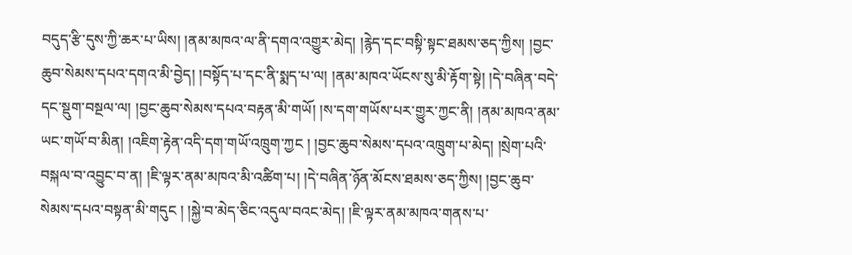བདུད་རྩི་དུས་ཀྱི་ཆར་པ་ཡིས། །ནམ་མཁའ་ལ་ནི་དགའ་འགྱུར་མེད། །རྙེད་དང་བསྟི་སྟང་ཐམས་ཅད་ཀྱིས། །བྱང་ཆུབ་སེམས་དཔའ་དགའ་མི་བྱེད། །བསྟོད་པ་དང་ནི་སྨད་པ་ལ། །ནམ་མཁའ་ཡོངས་སུ་མི་རྟོག་སྟེ། །དེ་བཞིན་བདེ་དང་སྡུག་བསྔལ་ལ། །བྱང་ཆུབ་སེམས་དཔའ་བརྟན་མི་གཡོ། །ས་དག་གཡོས་པར་གྱུར་ཀྱང་ནི། །ནམ་མཁའ་ནམ་ཡང་གཡོ་བ་མིན། །འཇིག་རྟེན་འདི་དག་གཡོ་འཁྲུག་ཀྱང ། །བྱང་ཆུབ་སེམས་དཔའ་འཁྲུག་པ་མེད། །སྲེག་པའི་བསྐལ་བ་འབྱུང་བ་ན། །ཇི་ལྟར་ནམ་མཁའ་མི་འཚིག་པ། །དེ་བཞིན་ཉོན་མོངས་ཐམས་ཅད་ཀྱིས། །བྱང་ཆུབ་སེམས་དཔའ་བསྟན་མི་གདུང ། །སྐྱེ་བ་མེད་ཅིང་འདུལ་བའང་མེད། །ཇི་ལྟར་ནམ་མཁའ་གནས་པ་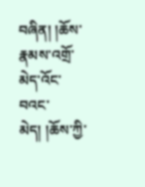བཞིན། །ཆོས་རྣམས་འགྲོ་མེད་འོང་བའང་མེད། །ཆོས་ཀྱི་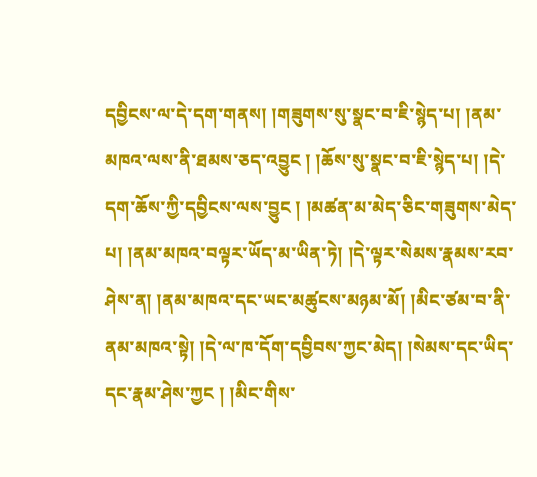དབྱིངས་ལ་དེ་དག་གནས། །གཟུགས་སུ་སྣང་བ་ཇི་སྙེད་པ། །ནམ་མཁའ་ལས་ནི་ཐམས་ཅད་འབྱུང ། །ཆོས་སུ་སྣང་བ་ཇི་སྙེད་པ། །དེ་དག་ཆོས་ཀྱི་དབྱིངས་ལས་བྱུང ། །མཚན་མ་མེད་ཅིང་གཟུགས་མེད་པ། །ནམ་མཁའ་བལྟར་ཡོད་མ་ཡིན་ཏེ། །དེ་ལྟར་སེམས་རྣམས་རབ་ཤེས་ན། །ནམ་མཁའ་དང་ཡང་མཚུངས་མཉམ་མོ། །མིང་ཙམ་བ་ནི་ནམ་མཁའ་སྟེ། །དེ་ལ་ཁ་དོག་དབྱིབས་ཀྱང་མེད། །སེམས་དང་ཡིད་དང་རྣམ་ཤེས་ཀྱང ། །མིང་གིས་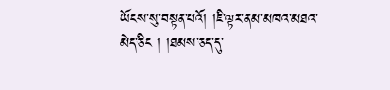ཡོངས་སུ་བསྟན་པའོ། །ཇི་ལྟར་ནམ་མཁའ་མཐའ་མེད་ཅིང ། །ཐམས་ཅད་དུ་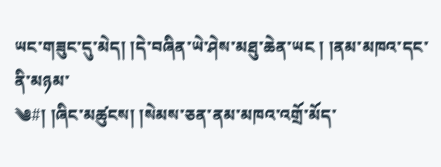ཡང་གཟུང་དུ་མེད། །དེ་བཞིན་ཡེ་ཤེས་མཐུ་ཆེན་ཡང ། །ནམ་མཁའ་དང་ནི་མཉམ་
༄#། །ཞིང་མཚུངས། །སེམས་ཅན་ནམ་མཁའ་འགྲོ་མོད་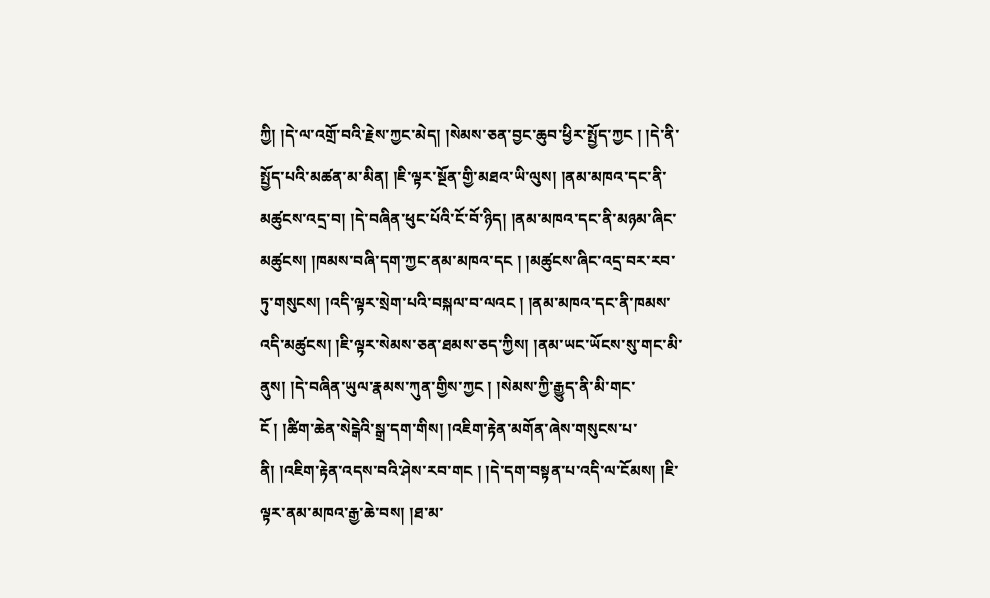ཀྱི། །དེ་ལ་འགྲོ་བའི་རྗེས་ཀྱང་མེད། །སེམས་ཅན་བྱང་ཆུབ་ཕྱིར་སྤྱོད་ཀྱང ། །དེ་ནི་སྤྱོད་པའི་མཚན་མ་མིན། །ཇི་ལྟར་སྔོན་གྱི་མཐའ་ཡི་ལུས། །ནམ་མཁའ་དང་ནི་མཚུངས་འདྲ་བ། །དེ་བཞིན་ཕུང་པོའི་ངོ་བོ་ཉིད། །ནམ་མཁའ་དང་ནི་མཉམ་ཞིང་མཚུངས། །ཁམས་བཞི་དག་ཀྱང་ནམ་མཁའ་དང ། །མཚུངས་ཞིང་འདྲ་བར་རབ་ཏུ་གསུངས། །འདི་ལྟར་སྲེག་པའི་བསྐལ་བ་ལའང ། །ནམ་མཁའ་དང་ནི་ཁམས་འདི་མཚུངས། །ཇི་ལྟར་སེམས་ཅན་ཐམས་ཅད་ཀྱིས། །ནམ་ཡང་ཡོངས་སུ་གང་མི་ནུས། །དེ་བཞིན་ཡུལ་རྣམས་ཀུན་གྱིས་ཀྱང ། །སེམས་ཀྱི་རྒྱུད་ནི་མི་གང་ངོ ། །ཚིག་ཆེན་སེངྒེའི་སྒྲ་དག་གིས། །འཇིག་རྟེན་མགོན་ཞེས་གསུངས་པ་ནི། །འཇིག་རྟེན་འདས་བའི་ཤེས་རབ་གང ། །དེ་དག་བསྟན་པ་འདི་ལ་ངོམས། །ཇི་ལྟར་ནམ་མཁའ་རྒྱ་ཆེ་བས། །ཐ་མ་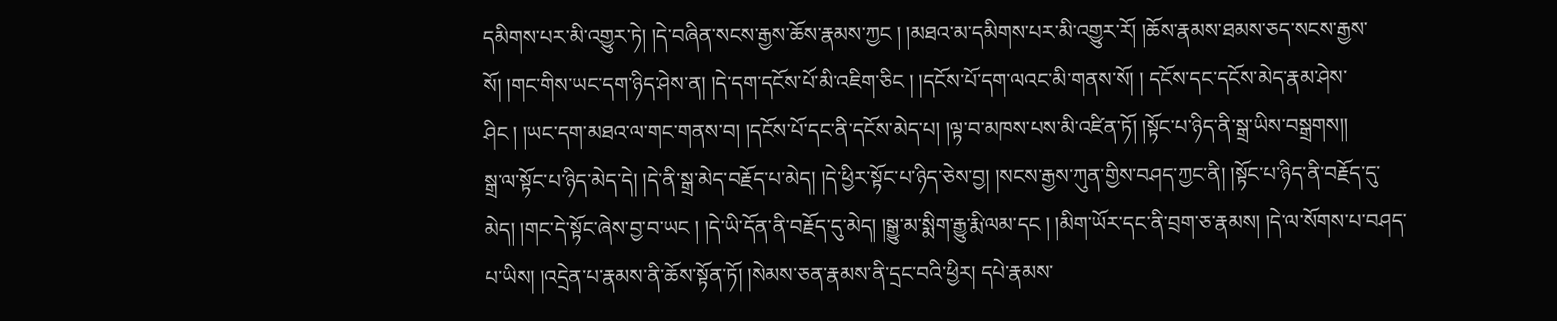དམིགས་པར་མི་འགྱུར་ཏེ། །དེ་བཞིན་སངས་རྒྱས་ཆོས་རྣམས་ཀྱང ། །མཐའ་མ་དམིགས་པར་མི་འགྱུར་རོ། །ཆོས་རྣམས་ཐམས་ཅད་སངས་རྒྱས་སོ། །གང་གིས་ཡང་དག་ཉིད་ཤེས་ན། །དེ་དག་དངོས་པོ་མི་འཇིག་ཅིང ། །དངོས་པོ་དག་ལའང་མི་གནས་སོ། ། དངོས་དང་དངོས་མེད་རྣམ་ཤེས་ཤིང ། །ཡང་དག་མཐའ་ལ་གང་གནས་བ། །དངོས་པོ་དང་ནི་དངོས་མེད་པ། །ལྟ་བ་མཁས་པས་མི་འཛིན་ཏོ། །སྟོང་པ་ཉིད་ནི་སྒྲ་ཡིས་བསྒྲགས།།
སྒྲ་ལ་སྟོང་པ་ཉིད་མེད་དེ། །དེ་ནི་སྒྲ་མེད་བརྗོད་པ་མེད། །དེ་ཕྱིར་སྟོང་པ་ཉིད་ཅེས་བྱ། །སངས་རྒྱས་ཀུན་གྱིས་བཤད་ཀྱང་ནི། །སྟོང་པ་ཉིད་ནི་བརྗོད་དུ་མེད། །གང་དེ་སྟོང་ཞེས་བྱ་བ་ཡང ། །དེ་ཡི་དོན་ནི་བརྗོད་དུ་མེད། །སྒྱུ་མ་སྨིག་རྒྱུ་རྨི་ལམ་དང ། །མིག་ཡོར་དང་ནི་བྲག་ཅ་རྣམས། །དེ་ལ་སོགས་པ་བཤད་པ་ཡིས། །འདྲེན་པ་རྣམས་ནི་ཆོས་སྟོན་ཏོ། །སེམས་ཅན་རྣམས་ནི་དྲང་བའི་ཕྱིར། དཔེ་རྣམས་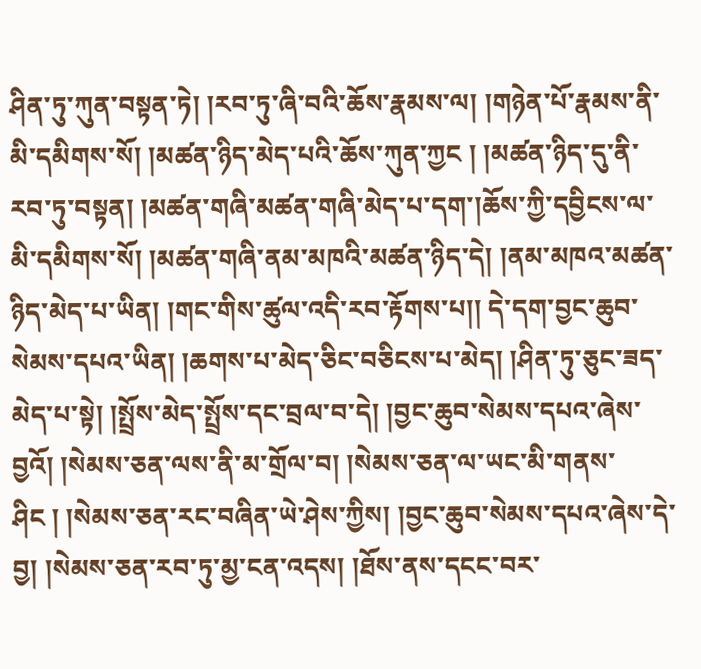ཤིན་ཏུ་ཀུན་བསྟན་ཏེ། །རབ་ཏུ་ཞི་བའི་ཆོས་རྣམས་ལ། །གཉེན་པོ་རྣམས་ནི་མི་དམིགས་སོ། །མཚན་ཉིད་མེད་པའི་ཆོས་ཀུན་ཀྱང ། །མཚན་ཉིད་དུ་ནི་རབ་ཏུ་བསྟན། །མཚན་གཞི་མཚན་གཞི་མེད་པ་དག་།ཆོས་ཀྱི་དབྱིངས་ལ་མི་དམིགས་སོ། །མཚན་གཞི་ནམ་མཁའི་མཚན་ཉིད་དེ། །ནམ་མཁའ་མཚན་ཉིད་མེད་པ་ཡིན། །གང་གིས་ཚུལ་འདི་རབ་རྟོགས་པ།། དེ་དག་བྱང་ཆུབ་སེམས་དཔའ་ཡིན། །ཆགས་པ་མེད་ཅིང་བཅིངས་པ་མེད། །ཤིན་ཏུ་ཅུང་ཟད་མེད་པ་སྟེ། །སྤྲོས་མེད་སྤྲོས་དང་བྲལ་བ་དེ། །བྱང་ཆུབ་སེམས་དཔའ་ཞེས་བྱའོ། །སེམས་ཅན་ལས་ནི་མ་གྲོལ་བ། །སེམས་ཅན་ལ་ཡང་མི་གནས་ཤིང ། །སེམས་ཅན་རང་བཞིན་ཡེ་ཤེས་ཀྱིས། །བྱང་ཆུབ་སེམས་དཔའ་ཞེས་དེ་བྱ། །སེམས་ཅན་རབ་ཏུ་མྱ་ངན་འདས། །ཐོས་ནས་དངང་བར་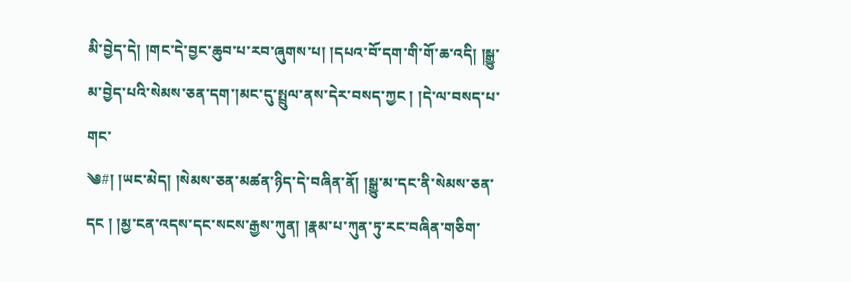མི་བྱེད་དེ། །གང་དེ་བྱང་ཆུབ་པ་རབ་ཞུགས་པ། །དཔའ་བོ་དག་གི་གོ་ཆ་འདི། །སྒྱུ་མ་བྱེད་པའི་སེམས་ཅན་དག་།མང་དུ་སྤྲུལ་ནས་དེར་བསད་ཀྱང ། །དེ་ལ་བསད་པ་གང་
༄#། །ཡང་མེད། །སེམས་ཅན་མཚན་ཉིད་དེ་བཞིན་ནོ། །སྒྱུ་མ་དང་ནི་སེམས་ཅན་དང ། །མྱ་ངན་འདས་དང་སངས་རྒྱས་ཀུན། །རྣམ་པ་ཀུན་ཏུ་རང་བཞིན་གཅིག་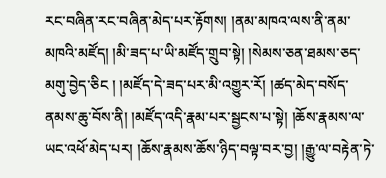རང་བཞིན་རང་བཞིན་མེད་པར་རྟོགས། །ནམ་མཁའ་ལས་ནི་ནམ་མཁའི་མཛོད། །མི་ཟད་པ་ཡི་མཛོད་གྲུབ་སྟེ། །སེམས་ཅན་ཐམས་ཅད་མགུ་བྱེད་ཅིང ། །མཛོད་དེ་ཟད་པར་མི་འགྱུར་རོ། །ཚད་མེད་བསོད་ནམས་ཆུ་བོས་ནི། །མཛོད་འདི་རྣམ་པར་སྦྱངས་པ་སྟེ། །ཆོས་རྣམས་ལ་ཡང་འཕོ་མེད་པར། །ཆོས་རྣམས་ཆོས་ཉིད་བལྟ་བར་བྱ། །རྒྱུ་ལ་བརྟེན་ཏེ་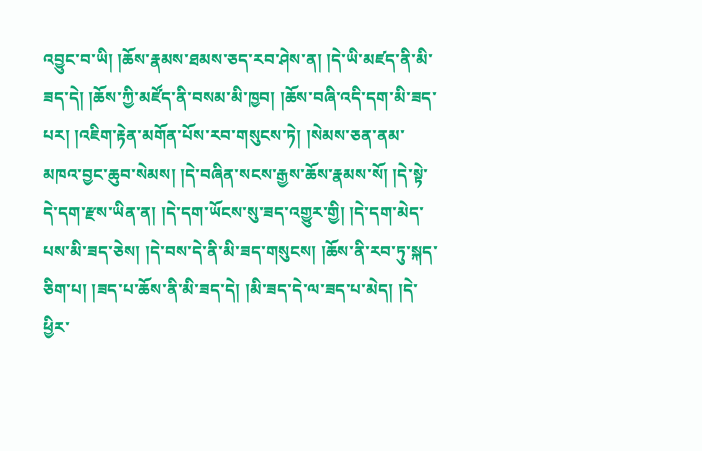འབྱུང་བ་ཡི། །ཆོས་རྣམས་ཐམས་ཅད་རབ་ཤེས་ན། །དེ་ཡི་མཛད་ནི་མི་ཟད་དེ། །ཆོས་ཀྱི་མཛོད་ནི་བསམ་མི་ཁྱབ། །ཆོས་བཞི་འདི་དག་མི་ཟད་པར། །འཇིག་རྟེན་མགོན་པོས་རབ་གསུངས་ཏེ། །སེམས་ཅན་ནམ་མཁའ་བྱང་ཆུབ་སེམས། །དེ་བཞིན་སངས་རྒྱས་ཆོས་རྣམས་སོ། །དེ་སྟེ་དེ་དག་རྫས་ཡིན་ན། །དེ་དག་ཡོངས་སུ་ཟད་འགྱུར་གྱི། །དེ་དག་མེད་པས་མི་ཟད་ཅེས། །དེ་བས་དེ་ནི་མི་ཟད་གསུངས། །ཆོས་ནི་རབ་ཏུ་སྐད་ཅིག་པ། །ཟད་པ་ཆོས་ནི་མི་ཟད་དེ། །མི་ཟད་དེ་ལ་ཟད་པ་མེད། །དེ་ཕྱིར་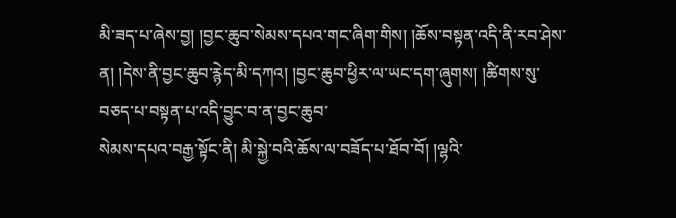མི་ཟད་པ་ཞེས་བྱ། །བྱང་ཆུབ་སེམས་དཔའ་གང་ཞིག་གིས། །ཆོས་བསྟན་འདི་ནི་རབ་ཤེས་ན། །དེས་ནི་བྱང་ཆུབ་རྙེད་མི་དཀའ། །བྱང་ཆུབ་ཕྱིར་ལ་ཡང་དག་ཞུགས། །ཚིགས་སུ་བཅད་པ་བསྟན་པ་འདི་བྱུང་བ་ན་བྱང་ཆུབ་
སེམས་དཔའ་བརྒྱ་སྟོང་ནི། མི་སྐྱེ་བའི་ཆོས་ལ་བཟོད་པ་ཐོབ་བོ། །ལྷའི་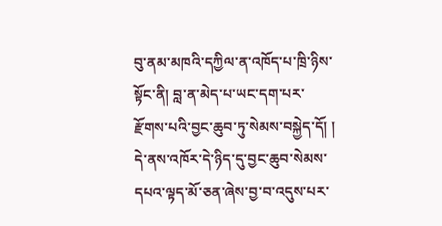བུ་ནམ་མཁའི་དཀྱིལ་ན་འཁོད་པ་ཁྲི་ཉིས་སྟོང་ནི། བླ་ན་མེད་པ་ཡང་དག་པར་རྫོགས་པའི་བྱང་ཆུབ་ཏུ་སེམས་བསྐྱེད་དོ། ། དེ་ནས་འཁོར་དེ་ཉིད་དུ་བྱང་ཆུབ་སེམས་དཔའ་ལྟད་མོ་ཅན་ཞེས་བྱ་བ་འདུས་པར་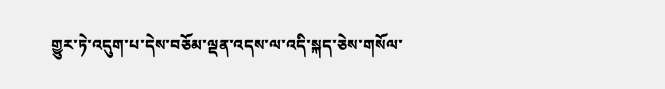གྱུར་ཏེ་འདུག་པ་དེས་བཅོམ་ལྡན་འདས་ལ་འདི་སྐད་ཅེས་གསོལ་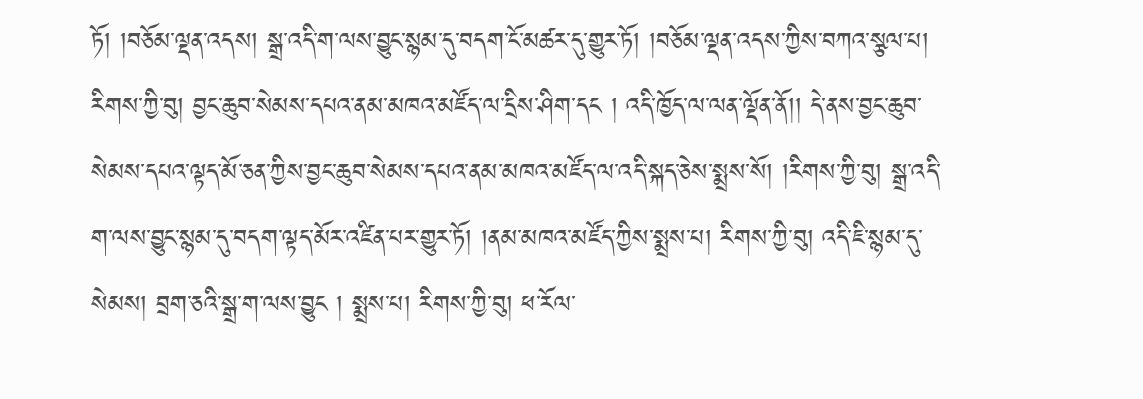ཏོ། །བཅོམ་ལྡན་འདས། སྒྲ་འདི་ག་ལས་བྱུང་སྙམ་དུ་བདག་ངོ་མཚར་དུ་གྱུར་ཏོ། །བཅོམ་ལྡན་འདས་ཀྱིས་བཀའ་སྩལ་པ། རིགས་ཀྱི་བུ། བྱང་ཆུབ་སེམས་དཔའ་ནམ་མཁའ་མཛོད་ལ་དྲིས་ཤིག་དང ། འདི་ཁྱོད་ལ་ལན་ལྡོན་ནོ།། དེ་ནས་བྱང་ཆུབ་སེམས་དཔའ་ལྟད་མོ་ཅན་ཀྱིས་བྱང་ཆུབ་སེམས་དཔའ་ནམ་མཁའ་མཛོད་ལ་འདི་སྐད་ཅེས་སྨྲས་སོ། །རིགས་ཀྱི་བུ། སྒྲ་འདི་ག་ལས་བྱུང་སྙམ་དུ་བདག་ལྟད་མོར་འཛིན་པར་གྱུར་ཏོ། །ནམ་མཁའ་མཛོད་ཀྱིས་སྨྲས་པ། རིགས་ཀྱི་བུ། འདི་ཇི་སྙམ་དུ་སེམས། བྲག་ཅའི་སྒྲ་ག་ལས་བྱུང ། སྨྲས་པ། རིགས་ཀྱི་བུ། ཕ་རོལ་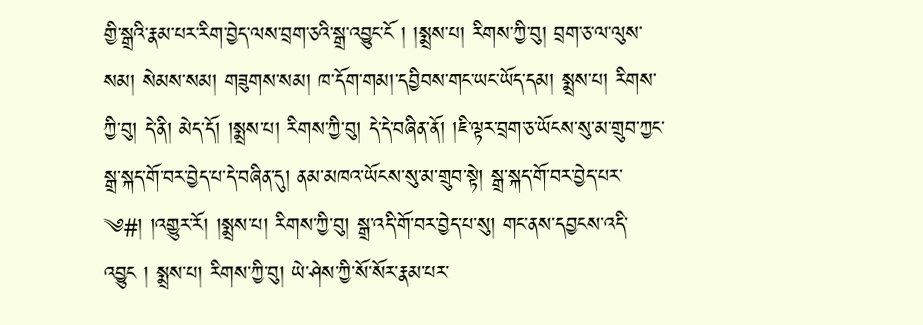གྱི་སྒྲའི་རྣམ་པར་རིག་བྱེད་ལས་བྲག་ཅའི་སྒྲ་འབྱུང་ངོ ། །སྨྲས་པ། རིགས་ཀྱི་བུ། བྲག་ཅ་ལ་ལུས་སམ། སེམས་སམ། གཟུགས་སམ། ཁ་དོག་གམ།་དབྱིབས་གང་ཡང་ཡོད་དམ། སྨྲས་པ། རིགས་ཀྱི་བུ། དེ་ནི། མེད་དོ། །སྨྲས་པ། རིགས་ཀྱི་བུ། དེ་དེ་བཞིན་ནོ། །ཇི་ལྟར་བྲག་ཅ་ཡོངས་སུ་མ་གྲུབ་ཀྱང་སྒྲ་སྐད་གོ་བར་བྱེད་པ་དེ་བཞིན་དུ། ནམ་མཁའ་ཡོངས་སུ་མ་གྲུབ་སྟེ། སྒྲ་སྐད་གོ་བར་བྱེད་པར་
༄#། །འགྱུར་རོ། །སྨྲས་པ། རིགས་ཀྱི་བུ། སྒྲ་འདི་གོ་བར་བྱེད་པ་སུ། གང་ནས་དབྱངས་འདི་འབྱུང ། སྨྲས་པ། རིགས་ཀྱི་བུ། ཡེ་ཤེས་ཀྱི་སོ་སོར་རྣམ་པར་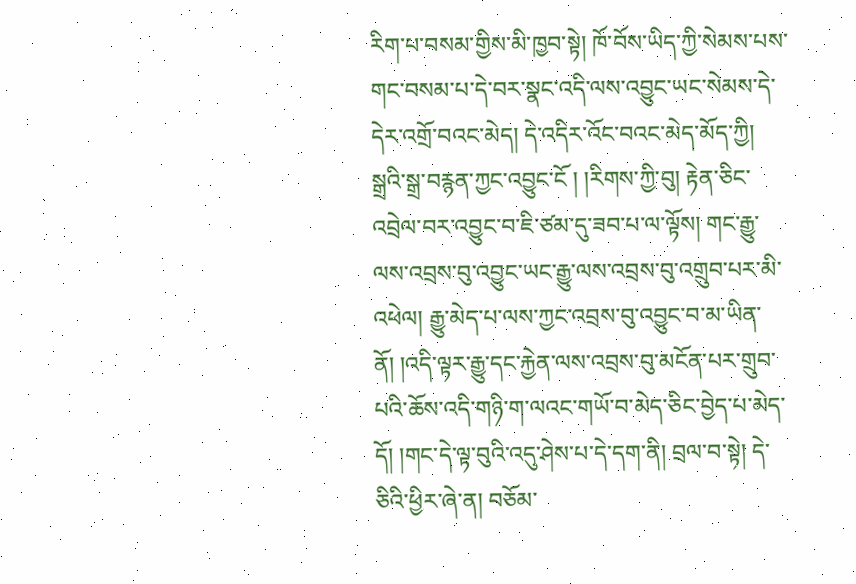རིག་པ་བསམ་གྱིས་མི་ཁྱབ་སྟེ། ཁོ་བོས་ཡིད་ཀྱི་སེམས་པས་གང་བསམ་པ་དེ་བར་སྣང་འདི་ལས་འབྱུང་ཡང་སེམས་དེ་དེར་འགྲོ་བའང་མེད། དེ་འདིར་འོང་བའང་མེད་མོད་ཀྱི། སྒྲའི་སྒྲ་བརྙན་ཀྱང་འབྱུང་ངོ ། །རིགས་ཀྱི་བུ། རྟེན་ཅིང་འབྲེལ་བར་འབྱུང་བ་ཇི་ཙམ་དུ་ཟབ་པ་ལ་ལྟོས། གང་རྒྱུ་ལས་འབྲས་བུ་འབྱུང་ཡང་རྒྱུ་ལས་འབྲས་བུ་འགྲུབ་པར་མི་འཕེལ། རྒྱུ་མེད་པ་ལས་ཀྱང་འབྲས་བུ་འབྱུང་བ་མ་ཡིན་ནོ། །འདི་ལྟར་རྒྱུ་དང་རྐྱེན་ལས་འབྲས་བུ་མངོན་པར་གྲུབ་པའི་ཆོས་འདི་གཉི་ག་ལའང་གཡོ་བ་མེད་ཅིང་བྱེད་པ་མེད་དོ། །གང་དེ་ལྟ་བུའི་འདུ་ཤེས་པ་དེ་དག་ནི། བྲལ་བ་སྟེ། དེ་ཅིའི་ཕྱིར་ཞེ་ན། བཅོམ་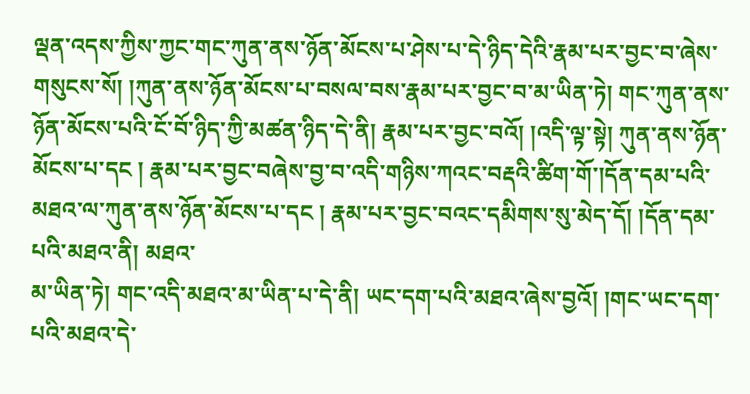ལྡན་འདས་ཀྱིས་ཀྱང་གང་ཀུན་ནས་ཉོན་མོངས་པ་ཤེས་པ་དེ་ཉིད་དེའི་རྣམ་པར་བྱང་བ་ཞེས་གསུངས་སོ། །ཀུན་ནས་ཉོན་མོངས་པ་བསལ་བས་རྣམ་པར་བྱང་བ་མ་ཡིན་ཏེ། གང་ཀུན་ནས་ཉོན་མོངས་པའི་ངོ་བོ་ཉིད་ཀྱི་མཚན་ཉིད་དེ་ནི། རྣམ་པར་བྱང་བའོ། །འདི་ལྟ་སྟེ། ཀུན་ནས་ཉོན་མོངས་པ་དང ། རྣམ་པར་བྱང་བཞེས་བྱ་བ་འདི་གཉིས་ཀའང་བརྡའི་ཚིག་གོ་།དོན་དམ་པའི་མཐའ་ལ་ཀུན་ནས་ཉོན་མོངས་པ་དང ། རྣམ་པར་བྱང་བའང་དམིགས་སུ་མེད་དོ། །དོན་དམ་པའི་མཐའ་ནི། མཐའ་
མ་ཡིན་ཏེ། གང་འདི་མཐའ་མ་ཡིན་པ་དེ་ནི། ཡང་དག་པའི་མཐའ་ཞེས་བྱའོ། །གང་ཡང་དག་པའི་མཐའ་དེ་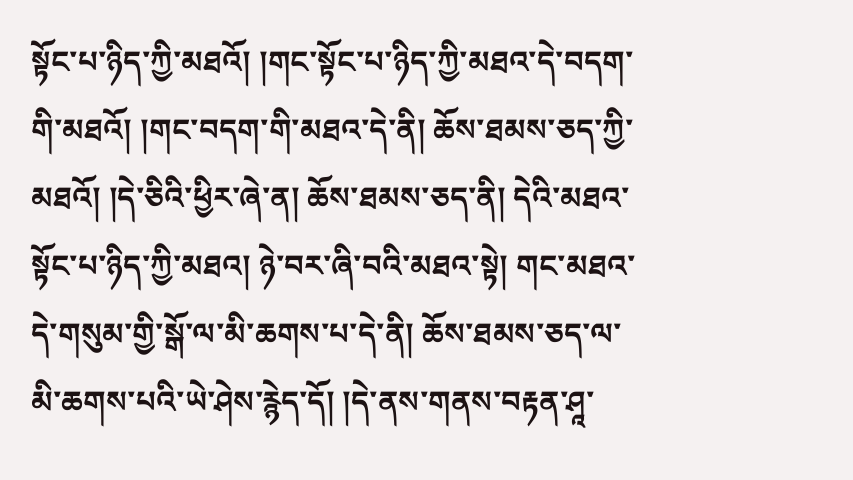སྟོང་པ་ཉིད་ཀྱི་མཐའོ། །གང་སྟོང་པ་ཉིད་ཀྱི་མཐའ་དེ་བདག་གི་མཐའོ། །གང་བདག་གི་མཐའ་དེ་ནི། ཆོས་ཐམས་ཅད་ཀྱི་མཐའོ། །དེ་ཅིའི་ཕྱིར་ཞེ་ན། ཆོས་ཐམས་ཅད་ནི། དེའི་མཐའ་སྟོང་པ་ཉིད་ཀྱི་མཐའ། ཉེ་བར་ཞི་བའི་མཐའ་སྟེ། གང་མཐའ་དེ་གསུམ་གྱི་སྒོ་ལ་མི་ཆགས་པ་དེ་ནི། ཆོས་ཐམས་ཅད་ལ་མི་ཆགས་པའི་ཡེ་ཤེས་རྙེད་དོ། །དེ་ནས་གནས་བརྟན་ཤཱ་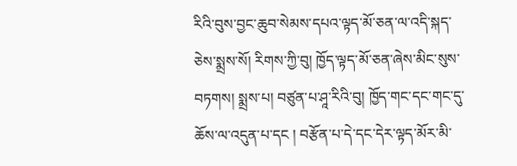རིའི་བུས་བྱང་ཆུབ་སེམས་དཔའ་ལྟད་མོ་ཅན་ལ་འདི་སྐད་ཅེས་སྨྲས་སོ། རིགས་ཀྱི་བུ། ཁྱོད་ལྟད་མོ་ཅན་ཞེས་མིང་སུས་བཏགས། སྨྲས་པ། བཙུན་པ་ཤཱ་རིའི་བུ། ཁྱོད་གང་དང་གང་དུ་ཆོས་ལ་འདུན་པ་དང ། བརྩོན་པ་དེ་དང་དེར་ལྟད་མོར་མི་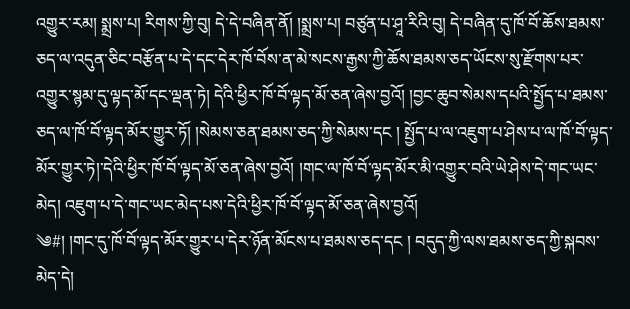འགྱུར་རམ། སྨྲས་པ། རིགས་ཀྱི་བུ། དེ་དེ་བཞིན་ནོ། །སྨྲས་པ། བཙུན་པ་ཤཱ་རིའི་བུ། དེ་བཞིན་དུ་ཁོ་བོ་ཆོས་ཐམས་ཅད་ལ་འདུན་ཅིང་བརྩོན་པ་དེ་དང་དེར་ཁོ་བོས་ན་མེ་སངས་རྒྱས་ཀྱི་ཆོས་ཐམས་ཅད་ཡོངས་སུ་རྫོགས་པར་འགྱུར་སྙམ་དུ་ལྟད་མོ་དང་ལྡན་ཏེ། དེའི་ཕྱིར་ཁོ་བོ་ལྟད་མོ་ཅན་ཞེས་བྱའོ། །བྱང་ཆུབ་སེམས་དཔའི་སྤྱོད་པ་ཐམས་ཅད་ལ་ཁོ་བོ་ལྟད་མོར་གྱུར་ཏོ། །སེམས་ཅན་ཐམས་ཅད་ཀྱི་སེམས་དང ། སྤྱོད་པ་ལ་འཇུག་པ་ཤེས་པ་ལ་ཁོ་བོ་ལྟད་མོར་གྱུར་ཏེ།་དེའི་ཕྱིར་ཁོ་བོ་ལྟད་མོ་ཅན་ཞེས་བྱའོ། །གང་ལ་ཁོ་བོ་ལྟད་མོར་མི་འགྱུར་བའི་ཡེ་ཤེས་དེ་གང་ཡང་མེད། འཇུག་པ་དེ་གང་ཡང་མེད་པས་དེའི་ཕྱིར་ཁོ་བོ་ལྟད་མོ་ཅན་ཞེས་བྱའོ།
༄#། །གང་དུ་ཁོ་བོ་ལྟད་མོར་གྱུར་པ་དེར་ཉོན་མོངས་པ་ཐམས་ཅད་དང ། བདུད་ཀྱི་ལས་ཐམས་ཅད་ཀྱི་སྐབས་མེད་དེ།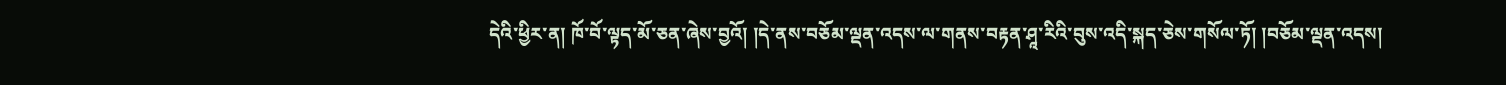དེའི་ཕྱིར་ན། ཁོ་བོ་ལྟད་མོ་ཅན་ཞེས་བྱའོ། །དེ་ནས་བཅོམ་ལྡན་འདས་ལ་གནས་བརྟན་ཤཱ་རིའི་བུས་འདི་སྐད་ཅེས་གསོལ་ཏོ། །བཅོམ་ལྡན་འདས།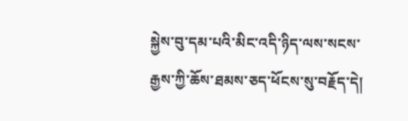སྐྱེས་བུ་དམ་པའི་མིང་འདི་ཉིད་ལས་སངས་རྒྱས་ཀྱི་ཆོས་ཐམས་ཅད་ཕོངས་སུ་བརྗོད་དེ།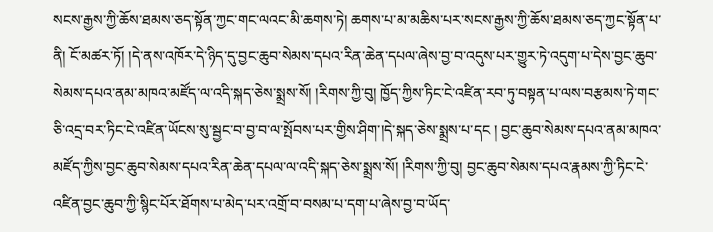སངས་རྒྱས་ཀྱི་ཆོས་ཐམས་ཅད་སྟོན་ཀྱང་གང་ལའང་མི་ཆགས་ཏེ། ཆགས་པ་མ་མཆིས་པར་སངས་རྒྱས་ཀྱི་ཆོས་ཐམས་ཅད་ཀྱང་སྟོན་པ་ནི། ངོ་མཚར་ཏོ། །དེ་ནས་འཁོར་དེ་ཉིད་དུ་བྱང་ཆུབ་སེམས་དཔའ་རིན་ཆེན་དཔལ་ཞེས་བྱ་བ་འདུས་པར་གྱུར་ཏེ་འདུག་པ་དེས་བྱང་ཆུབ་སེམས་དཔའ་ནམ་མཁའ་མཛོད་ལ་འདི་སྐད་ཅེས་སྨྲས་སོ། །རིགས་ཀྱི་བུ། ཁྱོད་ཀྱིས་ཏིང་ངེ་འཛིན་རབ་ཏུ་བསྟན་པ་ལས་བརྩམས་ཏེ་གང་ཅི་འདྲ་བར་ཏིང་ངེ་འཛིན་ཡོངས་སུ་སྦྱང་བ་བྱ་བ་ལ་སྤོབས་པར་གྱིས་ཤིག་།དེ་སྐད་ཅེས་སྨྲས་པ་དང ། བྱང་ཆུབ་སེམས་དཔའ་ནམ་མཁའ་མཛོད་ཀྱིས་བྱང་ཆུབ་སེམས་དཔའ་རིན་ཆེན་དཔལ་ལ་འདི་སྐད་ཅེས་སྨྲས་སོ། །རིགས་ཀྱི་བུ། བྱང་ཆུབ་སེམས་དཔའ་རྣམས་ཀྱི་ཏིང་ངེ་འཛིན་བྱང་ཆུབ་ཀྱི་སྙིང་པོར་ཐོགས་པ་མེད་པར་འགྲོ་བ་བསམ་པ་དག་པ་ཞེས་བྱ་བ་ཡོད་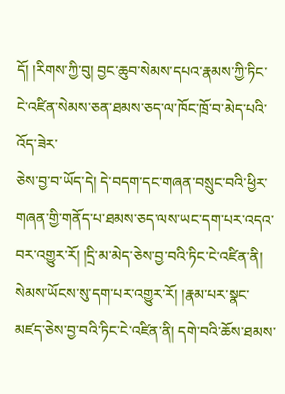དོ། །རིགས་ཀྱི་བུ། བྱང་ཆུབ་སེམས་དཔའ་རྣམས་ཀྱི་ཏིང་ངེ་འཛིན་སེམས་ཅན་ཐམས་ཅད་ལ་ཁོང་ཁྲོ་བ་མེད་པའི་འོད་ཟེར་
ཅེས་བྱ་བ་ཡོད་དེ། དེ་བདག་དང་གཞན་བསྲུང་བའི་ཕྱིར་གཞན་གྱི་གནོད་པ་ཐམས་ཅད་ལས་ཡང་དག་པར་འདའ་བར་འགྱུར་རོ། །དྲི་མ་མེད་ཅེས་བྱ་བའི་ཏིང་ངེ་འཛིན་ནི། སེམས་ཡོངས་སུ་དག་པར་འགྱུར་རོ། །རྣམ་པར་སྣང་མཛད་ཅེས་བྱ་བའི་ཏིང་ངེ་འཛིན་ནི། དགེ་བའི་ཆོས་ཐམས་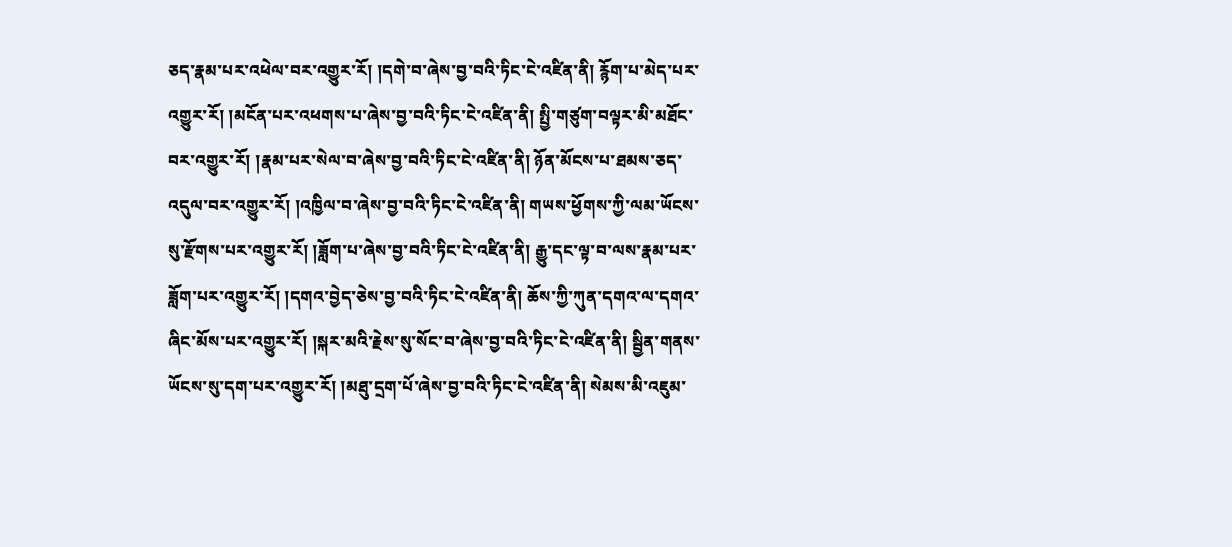ཅད་རྣམ་པར་འཕེལ་བར་འགྱུར་རོ། །དགེ་བ་ཞེས་བྱ་བའི་ཏིང་ངེ་འཛིན་ནི། རྙོག་པ་མེད་པར་འགྱུར་རོ། །མངོན་པར་འཕགས་པ་ཞེས་བྱ་བའི་ཏིང་ངེ་འཛིན་ནི། སྤྱི་གཙུག་བལྟར་མི་མཐོང་བར་འགྱུར་རོ། །རྣམ་པར་སེལ་བ་ཞེས་བྱ་བའི་ཏིང་ངེ་འཛིན་ནི། ཉོན་མོངས་པ་ཐམས་ཅད་འདུལ་བར་འགྱུར་རོ། །འཁྱིལ་བ་ཞེས་བྱ་བའི་ཏིང་ངེ་འཛིན་ནི། གཡས་ཕྱོགས་ཀྱི་ལམ་ཡོངས་སུ་རྫོགས་པར་འགྱུར་རོ། །ཟློག་པ་ཞེས་བྱ་བའི་ཏིང་ངེ་འཛིན་ནི། རྒྱུ་དང་ལྟ་བ་ལས་རྣམ་པར་ཟློག་པར་འགྱུར་རོ། །དགའ་བྱེད་ཅེས་བྱ་བའི་ཏིང་ངེ་འཛིན་ནི། ཆོས་ཀྱི་ཀུན་དགའ་ལ་དགའ་ཞིང་མོས་པར་འགྱུར་རོ། །སྐར་མའི་རྗེས་སུ་སོང་བ་ཞེས་བྱ་བའི་ཏིང་ངེ་འཛིན་ནི། སྦྱིན་གནས་ཡོངས་སུ་དག་པར་འགྱུར་རོ། །མཐུ་དྲག་པོ་ཞེས་བྱ་བའི་ཏིང་ངེ་འཛིན་ནི། སེམས་མི་འཇུམ་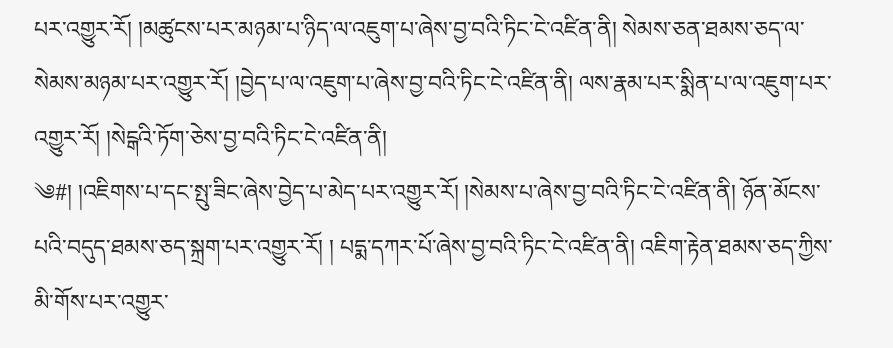པར་འགྱུར་རོ། །མཚུངས་པར་མཉམ་པ་ཉིད་ལ་འཇུག་པ་ཞེས་བྱ་བའི་ཏིང་ངེ་འཛིན་ནི། སེམས་ཅན་ཐམས་ཅད་ལ་སེམས་མཉམ་པར་འགྱུར་རོ། །བྱེད་པ་ལ་འཇུག་པ་ཞེས་བྱ་བའི་ཏིང་ངེ་འཛིན་ནི། ལས་རྣམ་པར་སྨིན་པ་ལ་འཇུག་པར་འགྱུར་རོ། །སེངྒའི་ཏོག་ཅེས་བྱ་བའི་ཏིང་ངེ་འཛིན་ནི།
༄#། །འཇིགས་པ་དང་སྤུ་ཟིང་ཞེས་བྱེད་པ་མེད་པར་འགྱུར་རོ། །སེམས་པ་ཞེས་བྱ་བའི་ཏིང་ངེ་འཛིན་ནི། ཉོན་མོངས་པའི་བདུད་ཐམས་ཅད་སྐྲག་པར་འགྱུར་རོ། ། པདྨ་དཀར་པོ་ཞེས་བྱ་བའི་ཏིང་ངེ་འཛིན་ནི། འཇིག་རྟེན་ཐམས་ཅད་ཀྱིས་མི་གོས་པར་འགྱུར་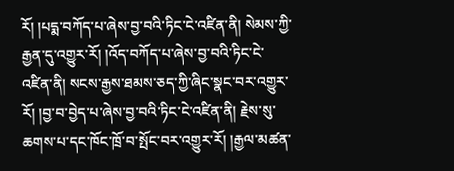རོ། །པདྨ་བཀོད་པ་ཞེས་བྱ་བའི་ཏིང་ངེ་འཛིན་ནི། སེམས་ཀྱི་རྒྱན་དུ་འགྱུར་རོ། །འོད་བཀོད་པ་ཞེས་བྱ་བའི་ཏིང་ངེ་འཛིན་ནི། སངས་རྒྱས་ཐམས་ཅད་ཀྱི་ཞིང་སྣང་བར་འགྱུར་རོ། །བྱ་བ་བྱེད་པ་ཞེས་བྱ་བའི་ཏིང་ངེ་འཛིན་ནི། རྗེས་སུ་ཆགས་པ་དང་ཁོང་ཁྲོ་བ་སྤོང་བར་འགྱུར་རོ། །རྒྱལ་མཚན་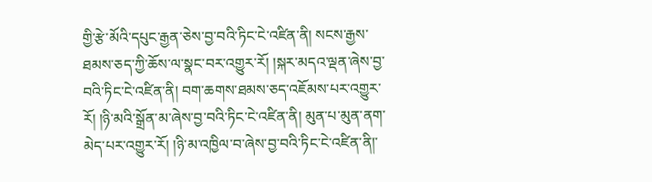གྱི་རྩེ་མོའི་དཔུང་རྒྱན་ཅེས་བྱ་བའི་ཏིང་ངེ་འཛིན་ནི། སངས་རྒྱས་ཐམས་ཅད་ཀྱི་ཆོས་ལ་སྣང་བར་འགྱུར་རོ། །སྐར་མདའ་ལྡན་ཞེས་བྱ་བའི་ཏིང་ངེ་འཛིན་ནི། བག་ཆགས་ཐམས་ཅད་འཇོམས་པར་འགྱུར་རོ། །ཉི་མའི་སྒྲོན་མ་ཞེས་བྱ་བའི་ཏིང་ངེ་འཛིན་ནི། མུན་པ་མུན་ནག་མེད་པར་འགྱུར་རོ། །ཉི་མ་འཁྱིལ་བ་ཞེས་བྱ་བའི་ཏིང་ངེ་འཛིན་ནི།་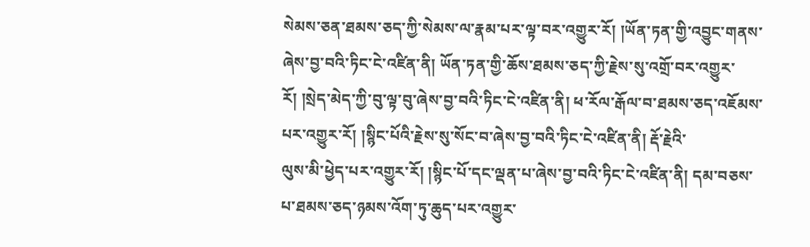སེམས་ཅན་ཐམས་ཅད་ཀྱི་སེམས་ལ་རྣམ་པར་ལྟ་བར་འགྱུར་རོ། །ཡོན་ཏན་གྱི་འབྱུང་གནས་ཞེས་བྱ་བའི་ཏིང་ངེ་འཛིན་ནི། ཡོན་ཏན་གྱི་ཆོས་ཐམས་ཅད་ཀྱི་རྗེས་སུ་འགྲོ་བར་འགྱུར་རོ། །སྲེད་མེད་ཀྱི་བུ་ལྟ་བུ་ཞེས་བྱ་བའི་ཏིང་ངེ་འཛིན་ནི། ཕ་རོལ་རྒོལ་བ་ཐམས་ཅད་འཇོམས་པར་འགྱུར་རོ། །སྙིང་པོའི་རྗེས་སུ་སོང་བ་ཞེས་བྱ་བའི་ཏིང་ངེ་འཛིན་ནི། རྡོ་རྗེའི་
ལུས་མི་ཕྱེད་པར་འགྱུར་རོ། །སྙིང་པོ་དང་ལྡན་པ་ཞེས་བྱ་བའི་ཏིང་ངེ་འཛིན་ནི། དམ་བཅས་པ་ཐམས་ཅད་ཉམས་འོག་ཏུ་ཆུད་པར་འགྱུར་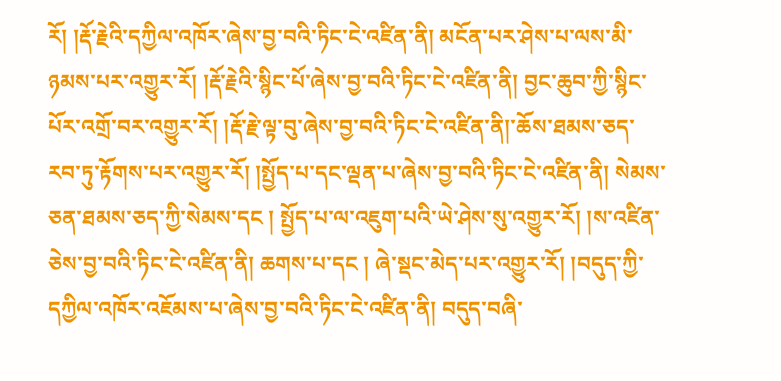རོ། །རྡོ་རྗེའི་དཀྱིལ་འཁོར་ཞེས་བྱ་བའི་ཏིང་ངེ་འཛིན་ནི། མངོན་པར་ཤེས་པ་ལས་མི་ཉམས་པར་འགྱུར་རོ། །རྡོ་རྗེའི་སྙིང་པོ་ཞེས་བྱ་བའི་ཏིང་ངེ་འཛིན་ནི། བྱང་ཆུབ་ཀྱི་སྙིང་པོར་འགྲོ་བར་འགྱུར་རོ། །རྡོ་རྗེ་ལྟ་བུ་ཞེས་བྱ་བའི་ཏིང་ངེ་འཛིན་ནི།་ཆོས་ཐམས་ཅད་རབ་ཏུ་རྟོགས་པར་འགྱུར་རོ། །སྤྱོད་པ་དང་ལྡན་པ་ཞེས་བྱ་བའི་ཏིང་ངེ་འཛིན་ནི། སེམས་ཅན་ཐམས་ཅད་ཀྱི་སེམས་དང ། སྤྱོད་པ་ལ་འཇུག་པའི་ཡེ་ཤེས་སུ་འགྱུར་རོ། །ས་འཛིན་ཅེས་བྱ་བའི་ཏིང་ངེ་འཛིན་ནི། ཆགས་པ་དང ། ཞེ་སྡང་མེད་པར་འགྱུར་རོ། །བདུད་ཀྱི་དཀྱིལ་འཁོར་འཇོམས་པ་ཞེས་བྱ་བའི་ཏིང་ངེ་འཛིན་ནི། བདུད་བཞི་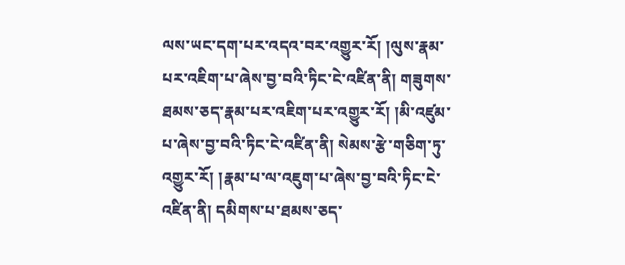ལས་ཡང་དག་པར་འདའ་བར་འགྱུར་རོ། །ལུས་རྣམ་པར་འཇིག་པ་ཞེས་བྱ་བའི་ཏིང་ངེ་འཛིན་ནི། གཟུགས་ཐམས་ཅད་རྣམ་པར་འཇིག་པར་འགྱུར་རོ། །མི་འཛུམ་པ་ཞེས་བྱ་བའི་ཏིང་ངེ་འཛིན་ནི། སེམས་རྩེ་གཅིག་ཏུ་འགྱུར་རོ། །རྣམ་པ་ལ་འཇུག་པ་ཞེས་བྱ་བའི་ཏིང་ངེ་འཛིན་ནི། དམིགས་པ་ཐམས་ཅད་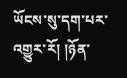ཡོངས་སུ་དག་པར་འགྱུར་རོ། །ཉོན་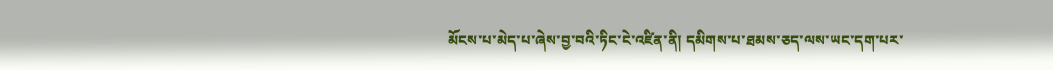མོངས་པ་མེད་པ་ཞེས་བྱ་བའི་ཏིང་ངེ་འཛིན་ནི། དམིགས་པ་ཐམས་ཅད་ལས་ཡང་དག་པར་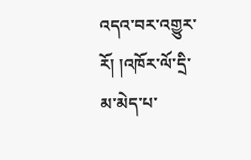འདའ་བར་འགྱུར་རོ། །འཁོར་ལོ་དྲི་མ་མེད་པ་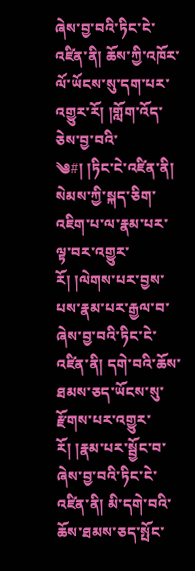ཞེས་བྱ་བའི་ཏིང་ངེ་འཛིན་ནི། ཆོས་ཀྱི་འཁོར་ལོ་ཡོངས་སུ་དག་པར་འགྱུར་རོ། །གློག་འོད་ཅེས་བྱ་བའི་
༄#། །ཏིང་ངེ་འཛིན་ནི། སེམས་ཀྱི་སྐད་ཅིག་འཇིག་པ་ལ་རྣམ་པར་ལྟ་བར་འགྱུར་རོ། །ལེགས་པར་བྱས་པས་རྣམ་པར་རྒྱལ་བ་ཞེས་བྱ་བའི་ཏིང་ངེ་འཛིན་ནི། དགེ་བའི་ཆོས་ཐམས་ཅད་ཡོངས་སུ་རྫོགས་པར་འགྱུར་རོ། །རྣམ་པར་སྦྱོང་བ་ཞེས་བྱ་བའི་ཏིང་ངེ་འཛིན་ནི། མི་དགེ་བའི་ཆོས་ཐམས་ཅད་སྤོང་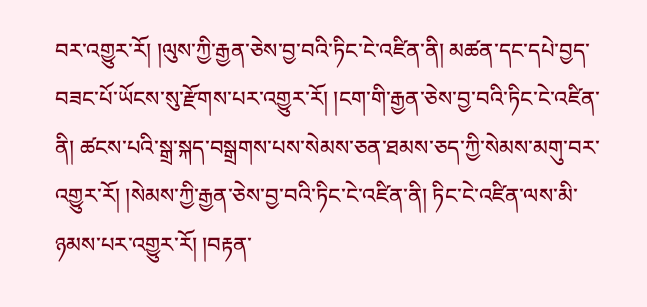བར་འགྱུར་རོ། །ལུས་ཀྱི་རྒྱན་ཅེས་བྱ་བའི་ཏིང་ངེ་འཛིན་ནི། མཚན་དང་དཔེ་བྱད་བཟང་པོ་ཡོངས་སུ་རྫོགས་པར་འགྱུར་རོ། །ངག་གི་རྒྱན་ཅེས་བྱ་བའི་ཏིང་ངེ་འཛིན་ནི། ཚངས་པའི་སྒྲ་སྐད་བསྒྲགས་པས་སེམས་ཅན་ཐམས་ཅད་ཀྱི་སེམས་མགུ་བར་འགྱུར་རོ། །སེམས་ཀྱི་རྒྱན་ཅེས་བྱ་བའི་ཏིང་ངེ་འཛིན་ནི། ཏིང་ངེ་འཛིན་ལས་མི་ཉམས་པར་འགྱུར་རོ། །བརྟན་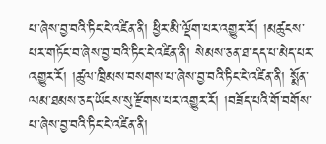པ་ཞེས་བྱ་བའི་ཏིང་ངེ་འཛིན་ནི། ཕྱིར་མི་ལྡོག་པར་འགྱུར་རོ། །མཚུངས་པར་གཏོང་བ་ཞེས་བྱ་བའི་ཏིང་ངེ་འཛིན་ནི། སེམས་ཅན་ཐ་དད་པ་མེད་པར་འགྱུར་རོ། །ཚུལ་ཁྲིམས་བསགས་པ་ཞེས་བྱ་བའི་ཏིང་ངེ་འཛིན་ནི། སྨོན་ལམ་ཐམས་ཅད་ཡོངས་སུ་རྫོགས་པར་འགྱུར་རོ། །བཟོད་པའི་གོ་བགོས་པ་ཞེས་བྱ་བའི་ཏིང་ངེ་འཛིན་ནི།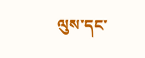ལུས་དང་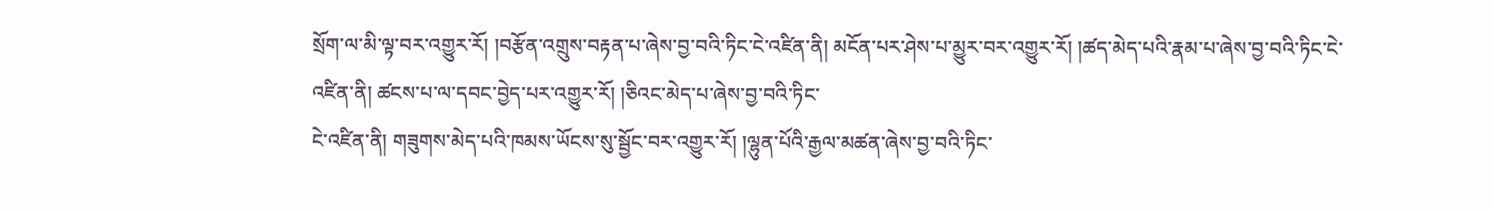སྲོག་ལ་མི་ལྟ་བར་འགྱུར་རོ། །བརྩོན་འགྲུས་བརྟན་པ་ཞེས་བྱ་བའི་ཏིང་ངེ་འཛིན་ནི། མངོན་པར་ཤེས་པ་མྱུར་བར་འགྱུར་རོ། །ཚད་མེད་པའི་རྣམ་པ་ཞེས་བྱ་བའི་ཏིང་ངེ་འཛིན་ནི། ཚངས་པ་ལ་དབང་བྱེད་པར་འགྱུར་རོ། །ཅིའང་མེད་པ་ཞེས་བྱ་བའི་ཏིང་
ངེ་འཛིན་ནི། གཟུགས་མེད་པའི་ཁམས་ཡོངས་སུ་སྦྱོང་བར་འགྱུར་རོ། །ལྷུན་པོའི་རྒྱལ་མཚན་ཞེས་བྱ་བའི་ཏིང་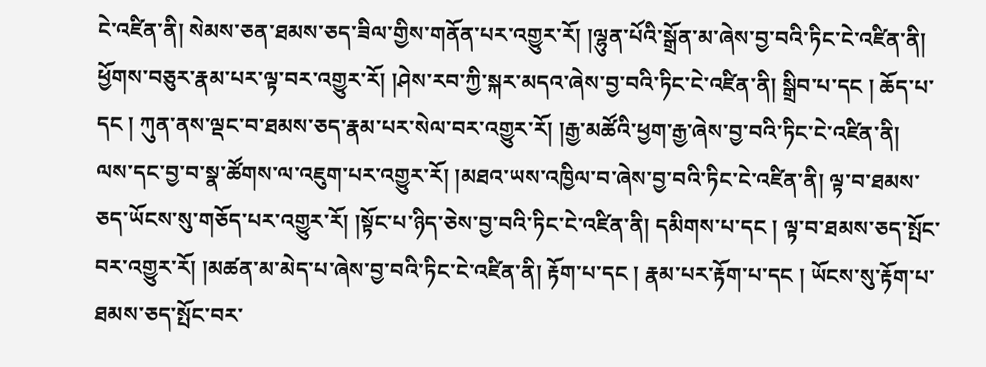ངེ་འཛིན་ནི། སེམས་ཅན་ཐམས་ཅད་ཟིལ་གྱིས་གནོན་པར་འགྱུར་རོ། །ལྷུན་པོའི་སྒྲོན་མ་ཞེས་བྱ་བའི་ཏིང་ངེ་འཛིན་ནི། ཕྱོགས་བཅུར་རྣམ་པར་ལྟ་བར་འགྱུར་རོ། །ཤེས་རབ་ཀྱི་སྐར་མདའ་ཞེས་བྱ་བའི་ཏིང་ངེ་འཛིན་ནི། སྒྲིབ་པ་དང ། ཆོད་པ་དང ། ཀུན་ནས་ལྡང་བ་ཐམས་ཅད་རྣམ་པར་སེལ་བར་འགྱུར་རོ། །རྒྱ་མཚོའི་ཕྱག་རྒྱ་ཞེས་བྱ་བའི་ཏིང་ངེ་འཛིན་ནི། ལས་དང་བྱ་བ་སྣ་ཚོགས་ལ་འཇུག་པར་འགྱུར་རོ། །མཐའ་ཡས་འཁྱིལ་བ་ཞེས་བྱ་བའི་ཏིང་ངེ་འཛིན་ནི། ལྟ་བ་ཐམས་ཅད་ཡོངས་སུ་གཅོད་པར་འགྱུར་རོ། །སྟོང་པ་ཉིད་ཅེས་བྱ་བའི་ཏིང་ངེ་འཛིན་ནི། དམིགས་པ་དང ། ལྟ་བ་ཐམས་ཅད་སྤོང་བར་འགྱུར་རོ། །མཚན་མ་མེད་པ་ཞེས་བྱ་བའི་ཏིང་ངེ་འཛིན་ནི། རྟོག་པ་དང ། རྣམ་པར་རྟོག་པ་དང ། ཡོངས་སུ་རྟོག་པ་ཐམས་ཅད་སྤོང་བར་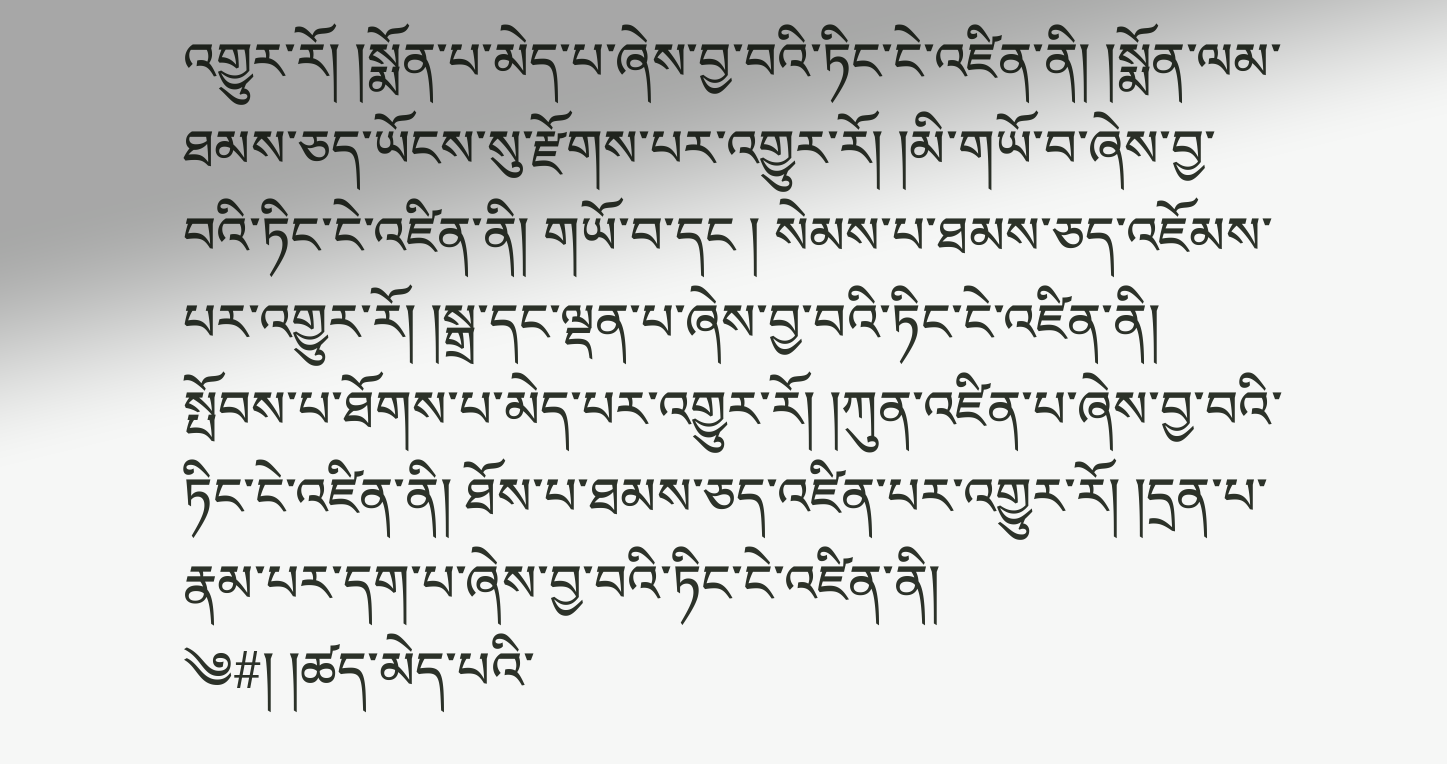འགྱུར་རོ། །སྨོན་པ་མེད་པ་ཞེས་བྱ་བའི་ཏིང་ངེ་འཛིན་ནི། །སྨོན་ལམ་ཐམས་ཅད་ཡོངས་སུ་རྫོགས་པར་འགྱུར་རོ། །མི་གཡོ་བ་ཞེས་བྱ་བའི་ཏིང་ངེ་འཛིན་ནི། གཡོ་བ་དང ། སེམས་པ་ཐམས་ཅད་འཇོམས་པར་འགྱུར་རོ། །སྒྲ་དང་ལྡན་པ་ཞེས་བྱ་བའི་ཏིང་ངེ་འཛིན་ནི། སྤོབས་པ་ཐོགས་པ་མེད་པར་འགྱུར་རོ། །ཀུན་འཛིན་པ་ཞེས་བྱ་བའི་ཏིང་ངེ་འཛིན་ནི། ཐོས་པ་ཐམས་ཅད་འཛིན་པར་འགྱུར་རོ། །དྲན་པ་རྣམ་པར་དག་པ་ཞེས་བྱ་བའི་ཏིང་ངེ་འཛིན་ནི།
༄#། །ཚད་མེད་པའི་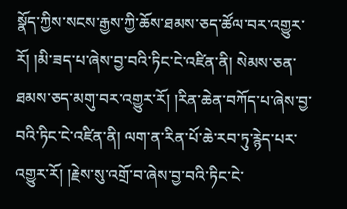སྣོད་ཀྱིས་སངས་རྒྱས་ཀྱི་ཆོས་ཐམས་ཅད་ཚོལ་བར་འགྱུར་རོ། །མི་ཟད་པ་ཞེས་བྱ་བའི་ཏིང་ངེ་འཛིན་ནི། སེམས་ཅན་ཐམས་ཅད་མགུ་བར་འགྱུར་རོ། །རིན་ཆེན་བཀོད་པ་ཞེས་བྱ་བའི་ཏིང་ངེ་འཛིན་ནི། ལག་ན་རིན་པོ་ཆེ་རབ་ཏུ་རྙེད་པར་འགྱུར་རོ། །རྗེས་སུ་འགྲོ་བ་ཞེས་བྱ་བའི་ཏིང་ངེ་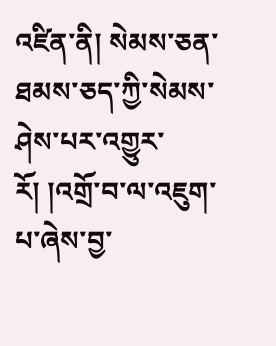འཛིན་ནི། སེམས་ཅན་ཐམས་ཅད་ཀྱི་སེམས་ཤེས་པར་འགྱུར་རོ། །འགྲོ་བ་ལ་འཇུག་པ་ཞེས་བྱ་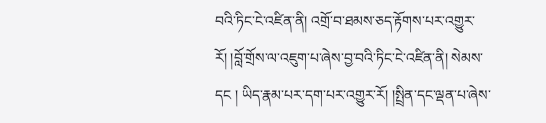བའི་ཏིང་ངེ་འཛིན་ནི། འགྲོ་བ་ཐམས་ཅད་རྟོགས་པར་འགྱུར་རོ། །བློ་གྲོས་ལ་འཇུག་པ་ཞེས་བྱ་བའི་ཏིང་ངེ་འཛིན་ནི། སེམས་དང ། ཡིད་རྣམ་པར་དག་པར་འགྱུར་རོ། །སྤྲིན་དང་ལྡན་པ་ཞེས་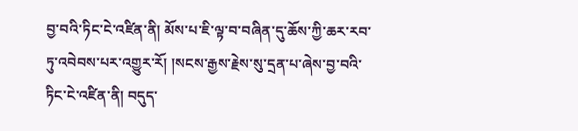བྱ་བའི་ཏིང་ངེ་འཛིན་ནི། མོས་པ་ཇི་ལྟ་བ་བཞིན་དུ་ཆོས་ཀྱི་ཆར་རབ་ཏུ་འབེབས་པར་འགྱུར་རོ། །སངས་རྒྱས་རྗེས་སུ་དྲན་པ་ཞེས་བྱ་བའི་ཏིང་ངེ་འཛིན་ནི། བདུད་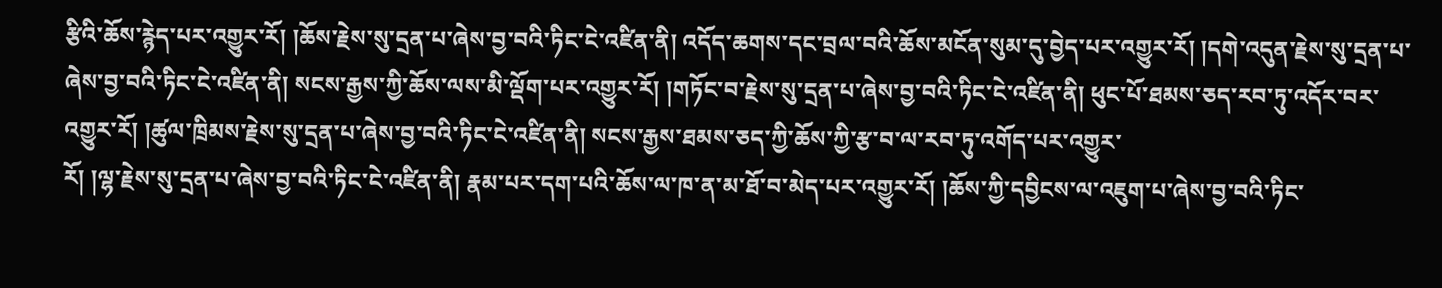རྩིའི་ཆོས་རྙེད་པར་འགྱུར་རོ། །ཆོས་རྗེས་སུ་དྲན་པ་ཞེས་བྱ་བའི་ཏིང་ངེ་འཛིན་ནི། འདོད་ཆགས་དང་བྲལ་བའི་ཆོས་མངོན་སུམ་དུ་བྱེད་པར་འགྱུར་རོ། །དགེ་འདུན་རྗེས་སུ་དྲན་པ་ཞེས་བྱ་བའི་ཏིང་ངེ་འཛིན་ནི། སངས་རྒྱས་ཀྱི་ཆོས་ལས་མི་ལྡོག་པར་འགྱུར་རོ། །གཏོང་བ་རྗེས་སུ་དྲན་པ་ཞེས་བྱ་བའི་ཏིང་ངེ་འཛིན་ནི། ཕུང་པོ་ཐམས་ཅད་རབ་ཏུ་འདོར་བར་འགྱུར་རོ། །ཚུལ་ཁྲིམས་རྗེས་སུ་དྲན་པ་ཞེས་བྱ་བའི་ཏིང་ངེ་འཛིན་ནི། སངས་རྒྱས་ཐམས་ཅད་ཀྱི་ཆོས་ཀྱི་རྩ་བ་ལ་རབ་ཏུ་འགོད་པར་འགྱུར་
རོ། །ལྷ་རྗེས་སུ་དྲན་པ་ཞེས་བྱ་བའི་ཏིང་ངེ་འཛིན་ནི། རྣམ་པར་དག་པའི་ཆོས་ལ་ཁ་ན་མ་ཐོ་བ་མེད་པར་འགྱུར་རོ། །ཆོས་ཀྱི་དབྱིངས་ལ་འཇུག་པ་ཞེས་བྱ་བའི་ཏིང་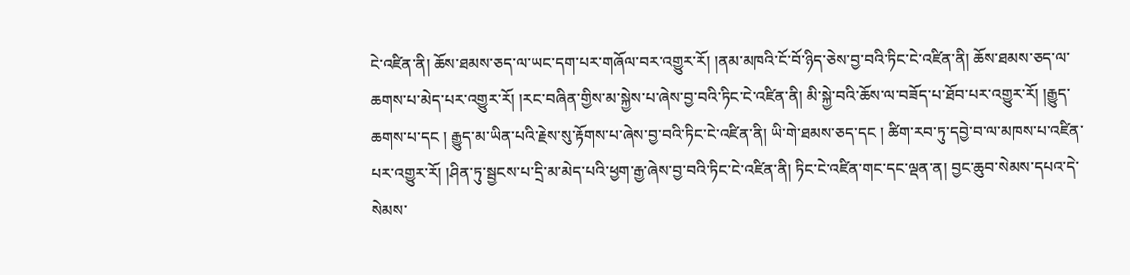ངེ་འཛིན་ནི། ཆོས་ཐམས་ཅད་ལ་ཡང་དག་པར་གཞོལ་བར་འགྱུར་རོ། །ནམ་མཁའི་ངོ་བོ་ཉིད་ཅེས་བྱ་བའི་ཏིང་ངེ་འཛིན་ནི། ཆོས་ཐམས་ཅད་ལ་ཆགས་པ་མེད་པར་འགྱུར་རོ། །རང་བཞིན་གྱིས་མ་སྐྱེས་པ་ཞེས་བྱ་བའི་ཏིང་ངེ་འཛིན་ནི། མི་སྐྱེ་བའི་ཆོས་ལ་བཟོད་པ་ཐོབ་པར་འགྱུར་རོ། །རྒྱུད་ཆགས་པ་དང ། རྒྱུད་མ་ཡིན་པའི་རྗེས་སུ་རྟོགས་པ་ཞེས་བྱ་བའི་ཏིང་ངེ་འཛིན་ནི། ཡི་གེ་ཐམས་ཅད་དང ། ཚིག་རབ་ཏུ་དབྱེ་བ་ལ་མཁས་པ་འཛིན་པར་འགྱུར་རོ། །ཤིན་ཏུ་སྦྱངས་པ་དྲི་མ་མེད་པའི་ཕྱག་རྒྱ་ཞེས་བྱ་བའི་ཏིང་ངེ་འཛིན་ནི། ཏིང་ངེ་འཛིན་གང་དང་ལྡན་ན། བྱང་ཆུབ་སེམས་དཔའ་དེ་སེམས་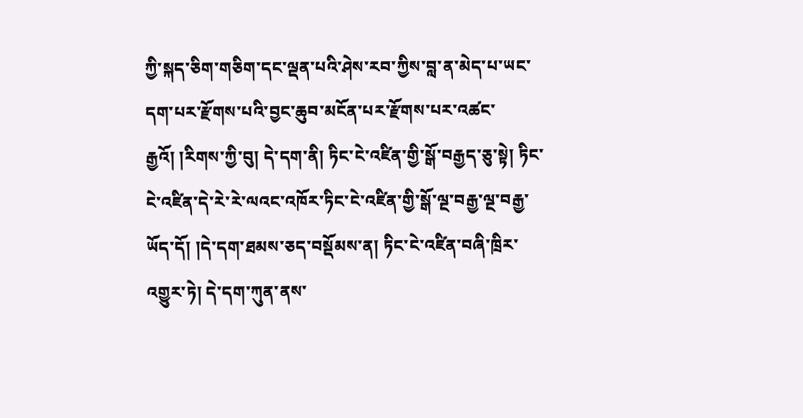ཀྱི་སྐད་ཅིག་གཅིག་དང་ལྡན་པའི་ཤེས་རབ་ཀྱིས་བླ་ན་མེད་པ་ཡང་དག་པར་རྫོགས་པའི་བྱང་ཆུབ་མངོན་པར་རྫོགས་པར་འཚང་རྒྱའོ། །རིགས་ཀྱི་བུ། དེ་དག་ནི། ཏིང་ངེ་འཛིན་གྱི་སྒོ་བརྒྱད་ཅུ་སྟེ། ཏིང་ངེ་འཛིན་དེ་རེ་རེ་ལའང་འཁོར་ཏིང་ངེ་འཛིན་གྱི་སྒོ་ལྔ་བརྒྱ་ལྔ་བརྒྱ་ཡོད་དོ། །དེ་དག་ཐམས་ཅད་བསྡོམས་ན། ཏིང་ངེ་འཛིན་བཞི་ཁྲིར་འགྱུར་ཏེ། དེ་དག་ཀུན་ནས་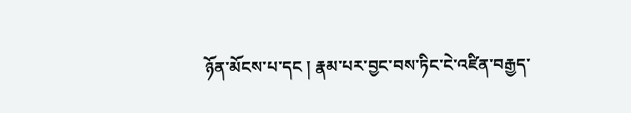ཉོན་མོངས་པ་དང ། རྣམ་པར་བྱང་བས་ཏིང་ངེ་འཛིན་བརྒྱད་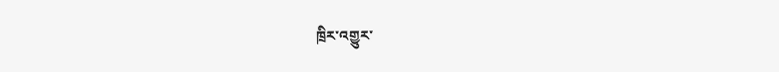ཁྲིར་འགྱུར་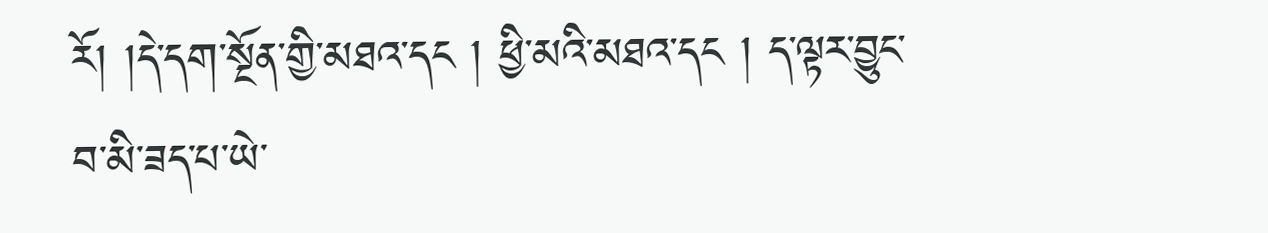རོ། །དེ་དག་སྔོན་གྱི་མཐའ་དང ། ཕྱི་མའི་མཐའ་དང ། ད་ལྟར་བྱུང་བ་མི་ཟད་པ་ཡེ་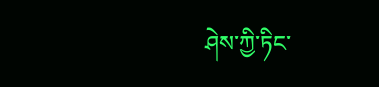ཤེས་ཀྱི་ཏིང་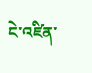ངེ་འཛིན་